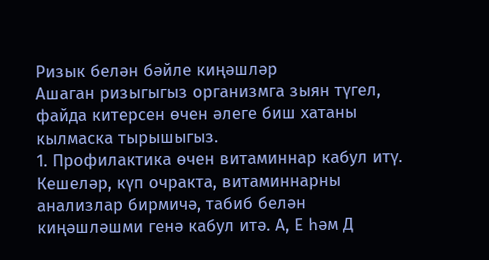Ризык белән бәйле киңәшләр
Ашаган ризыгыгыз организмга зыян түгел, файда китерсен өчен әлеге биш хатаны кылмаска тырышыгыз.
1. Профилактика өчен витаминнар кабул итү. Кешеләр, күп очракта, витаминнарны анализлар бирмичә, табиб белән киңәшләшми генә кабул итә. А, Е һәм Д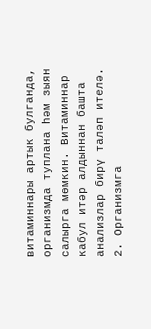витаминнары артык булганда, организмда туплана һәм зыян салырга мөмкин. Витаминнар кабул итәр алдыннан башта анализлар бирү таләп ителә.
2. Организмга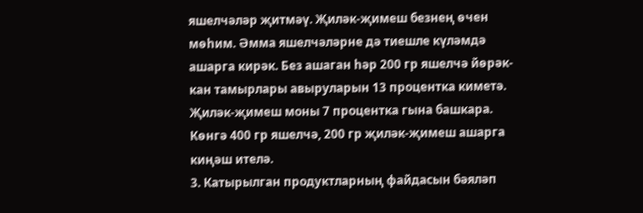яшелчәләр җитмәү. Җиләк-җимеш безнең өчен мөһим. Әмма яшелчәләрне дә тиешле күләмдә ашарга кирәк. Без ашаган һәр 200 гр яшелчә йөрәк-кан тамырлары авыруларын 13 процентка киметә. Җиләк-җимеш моны 7 процентка гына башкара. Көнгә 400 гр яшелчә, 200 гр җиләк-җимеш ашарга киңәш ителә.
3. Катырылган продуктларның файдасын бәяләп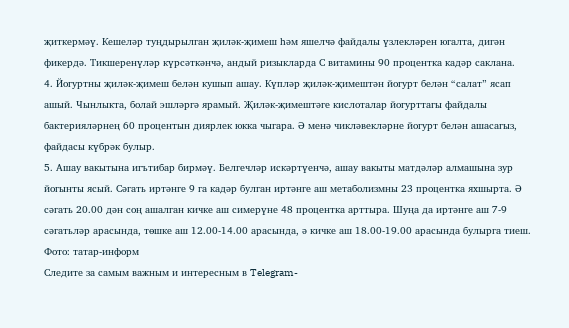җиткермәү. Кешеләр туңдырылган җиләк-җимеш һәм яшелчә файдалы үзлекләрен югалта, дигән фикердә. Тикшеренүләр күрсәткәнчә, андый ризыкларда С витамины 90 процентка кадәр саклана.
4. Йогуртны җиләк-җимеш белән кушып ашау. Күпләр җиләк-җимештән йогурт белән “салат” ясап ашый. Чынлыкта, болай эшләргә ярамый. Җиләк-җимештәге кислоталар йогурттагы файдалы бактерияләрнең 60 процентын диярлек юкка чыгара. Ә менә чикләвекләрне йогурт белән ашасагыз, файдасы күбрәк булыр.
5. Ашау вакытына игътибар бирмәү. Белгечләр искәртүенчә, ашау вакыты матдәләр алмашына зур йогынты ясый. Сәгать иртәнге 9 га кадәр булган иртәнге аш метаболизмны 23 процентка яхшырта. Ә сәгать 20.00 дән соң ашалган кичке аш симерүне 48 процентка арттыра. Шуңа да иртәнге аш 7-9 сәгатьләр арасында, төшке аш 12.00-14.00 арасында, ә кичке аш 18.00-19.00 арасында булырга тиеш.
Фото: татар-информ
Следите за самым важным и интересным в Telegram-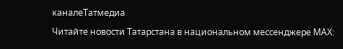каналеТатмедиа
Читайте новости Татарстана в национальном мессенджере MАХ: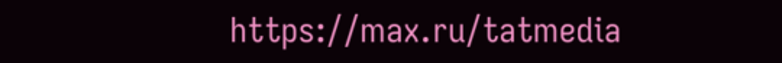https://max.ru/tatmedia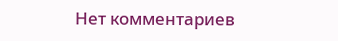Нет комментариев